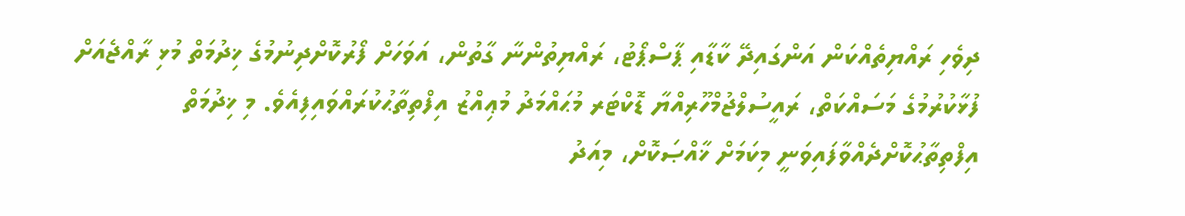ދިވެހި ރައްޔިތެއްކަން އަންގައިދޭ ކާޑާއި ޕާސްޕޯޓު، ރައްޔިތުންނާ ގާތުން، އަވަހަށް ފޯރުކޮށްދިނުމުގެ ޚިދުމަތް މުޅި ރާއްޖެއަށް ފުޅާކުރުމުގެ މަސައްކަތް، ރައީސުލްޖުމްހޫރިއްޔާ ޑޮކްޓަރ މުޙައްމަދު މުޢިއްޒު އިފްތިތާޙުކުރައްވައިފިއެވެ. މި ޚިދުމަތް އިފްތިތާޙުކޮށްދެއްވާފައިވަނީ މިކަމަށް ޚާއްޞަކޮށް، މިއަދު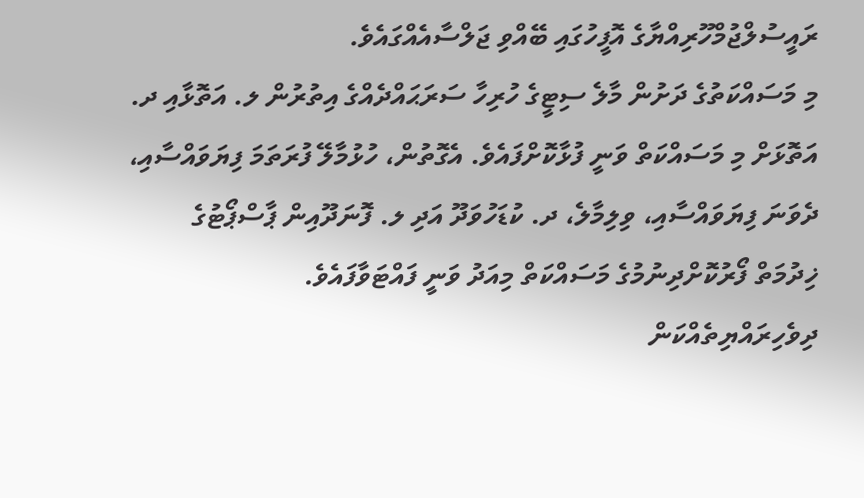ރައީސުލްޖުމްހޫރިއްޔާގެ އޮފީހުގައި ބޭއްވި ޖަލްސާއެއްގައެވެ.
މި މަސައްކަތުގެ ދަށުން މާލެ ސިޓީގެ ހުރިހާ ސަރަޙައްދެއްގެ އިތުރުން ލ. އަތޮޅާއި ދ. އަތޮޅަށް މި މަސައްކަތް ވަނީ ފުޅާކޮށްފައެވެ. އެގޮތުން، ހުޅުމާލޭ ފުރަތަމަ ފިޔަވައްސާއި، ދެވަނަ ފިޔަވައްސާއި، ވިލިމާލެ، ދ. ކުޑަހުވަދޫ އަދި ލ. ފޮނަދޫއިން ޕާސްޕޯޓުގެ ޚިދުމަތް ފޯރުކޮށްދިނުމުގެ މަސައްކަތް މިއަދު ވަނީ ފައްޓަވާފައެވެ.
ދިވެހިރައްޔިތެއްކަން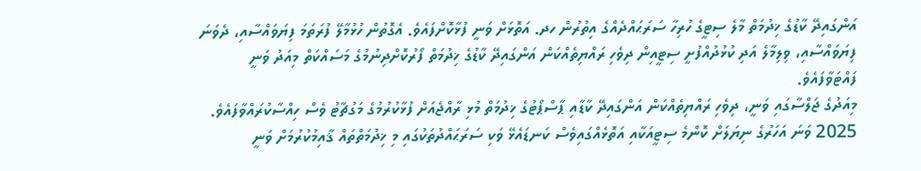އަންގައިދޭ ކާޑުގެ ޚިދުމަތް މާލެ ސިޓީގެ ހުރިހާ ސަރަޙައްދެއްގެ އިތުރުން ހދ. އަތޮޅަށް ވަނީ ފުޅާކޮށްފައެވެ. އެގޮތުން ހުޅުމާލޭ ފުރަތަމަ ފިޔަވައްސާއި، ދެވަނަ ފިޔަވައްސާއި، ވިލިމާލެ އަދި ކުޅުދުއްފުށީ ސިޓީއިން ދިވެހި ރައްޔިތެއްކަން އަންގައިދޭ ކާޑުގެ ޚިދުމަތް ފޯރުކޮށްދިނުމުގެ މަސައްކަތް މިއަދު ވަނީ ފައްޓަވާފައެވެ.
މިއަދުގެ ޖަލްސާގައި ވަނީ، ދިވެހި ރައްޔިތެއްކަން އަންގައިދޭ ކާޑާއި ޕާސްޕޯޓުގެ ޚިދުމަތް މުޅި ރާއްޖެއަށް ފުޅާކުރުމުގެ މަގުޗާޓު ވެސް ހިއްސާކުރައްވާފައެވެ. 2025 ވަނަ އަހަރުގެ ނިޔަލަށް ކޮންމެ ސިޓީއަކާއި އަތޮޅެއްގައިވެސް ކަނޑައެޅޭ ވަކި ސަރަޙައްދުތަކުގައި މި ޚިދުމަތްތައް ޤާއިމުކުރުމަށް ވަނީ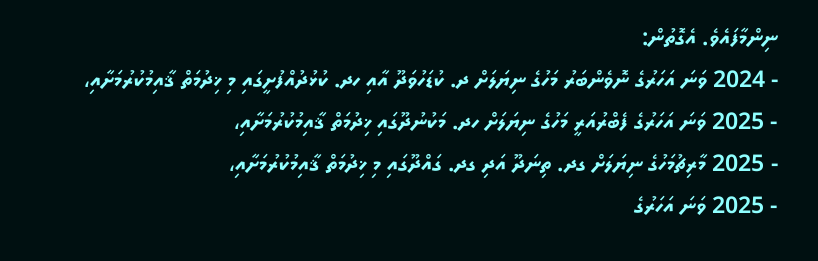ނިންމާފައެވެ. އެގޮތުން:
- 2024 ވަނަ އަހަރުގެ ނޮވެންބަރު މަހުގެ ނިޔަލަށް ދ. ކުޑަހުވަދޫ އާއި ހދ. ކުޅުދުއްފުށީގައި މި ޚިދުމަތް ޤާއިމުކުރުމަށާއި،
- 2025 ވަނަ އަހަރުގެ ފެބްރުއަރީ މަހުގެ ނިޔަލަށް ހދ. މަކުނުދޫގައި ޚިދުމަތް ޤާއިމުކުރުމަށާއި،
- 2025 މާރިޗުމަހުގެ ނިޔަލަށް ގދ. ތިނަދޫ އަދި ގދ. ގައްދޫގައި މި ޚިދުމަތް ޤާއިމުކުރުމަށާއި،
- 2025 ވަނަ އަހަރުގެ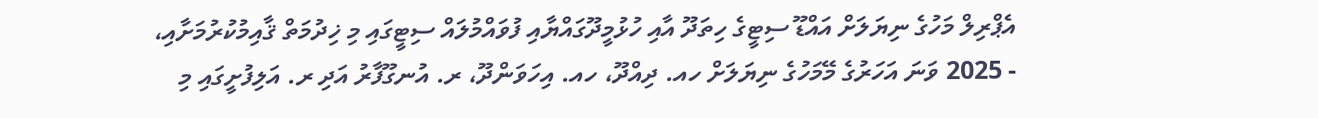އެޕްރިލް މަހުގެ ނިޔަލަށް އައްޑޫ ސިޓީގެ ހިތަދޫ އާއި ހުޅުމީދޫގައްޔާއި ފުވައްމުލައް ސިޓީގައި މި ޚިދުމަތް ޤާއިމުކުރުމަށާއި،
- 2025 ވަނަ އަހަރުގެ މޭމަހުގެ ނިޔަލަށް ހއ. ދިއްދޫ، ހއ. އިހަވަންދޫ، ރ. އުނގޫފާރު އަދި ރ. އަލިފުށީގައި މި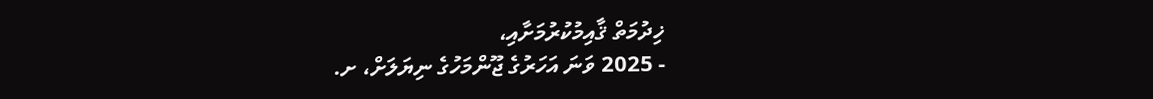ޚިދުމަތް ޤާއިމުކުރުމަށާއި،
- 2025 ވަނަ އަހަރުގެ ޖޫންމަހުގެ ނިޔަލަށް، ށ.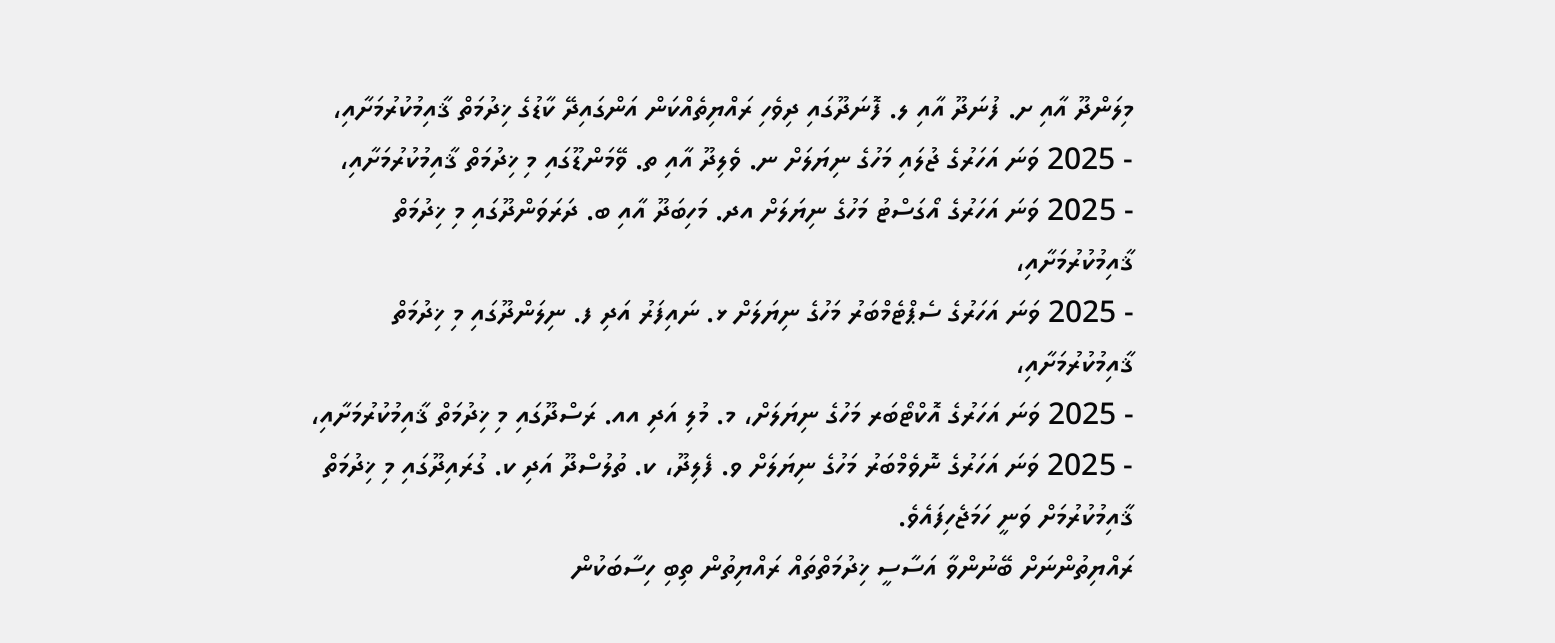މިލަންދޫ އާއި ށ. ފުނަދޫ އާއި ލ. ފޮނަދޫގައި ދިވެހި ރައްޔިތެއްކަން އަންގައިދޭ ކާޑުގެ ޚިދުމަތް ޤާއިމުކުރުމަށާއި،
- 2025 ވަނަ އަހަރުގެ ޖުލައި މަހުގެ ނިޔަލަށް ނ. ވެލިދޫ އާއި ތ. ވޭމަންޑޫގައި މި ޚިދުމަތް ޤާއިމުކުރުމަށާއި،
- 2025 ވަނަ އަހަރުގެ އޯގަސްޓު މަހުގެ ނިޔަލަށް އދ. މަހިބަދޫ އާއި ބ. ދަރަވަންދޫގައި މި ޚިދުމަތް ޤާއިމުކުރުމަށާއި،
- 2025 ވަނަ އަހަރުގެ ސެޕްޓެމްބަރު މަހުގެ ނިޔަލަށް ޅ. ނައިފަރު އަދި ފ. ނިލަންދޫގައި މި ޚިދުމަތް ޤާއިމުކުރުމަށާއި،
- 2025 ވަނަ އަހަރުގެ އޮކްޓޯބަރ މަހުގެ ނިޔަލަށް، މ. މުލި އަދި އއ. ރަސްދޫގައި މި ޚިދުމަތް ޤާއިމުކުރުމަށާއި،
- 2025 ވަނަ އަހަރުގެ ނޮވެމްބަރު މަހުގެ ނިޔަލަށް ވ. ފެލިދޫ، ކ. ތުލުސްދޫ އަދި ކ. ގުރައިދޫގައި މި ޚިދުމަތް ޤާއިމުކުރުމަށް ވަނީ ހަމަޖެހިފައެވެ.
ރައްޔިތުންނަށް ބޭނުންވާ އަސާސީ ޚިދުމަތްތައް ރައްޔިތުން ތިބި ހިސާބަކުން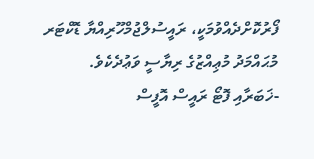ފޯރުކޮށްދެއްވުމަކީ، ރައީސުލްޖުމްހޫރިއްޔާ ޑޮކްޓަރ މުޙައްމަދު މުޢިއްޒުގެ ރިޔާސީ ވަޢުދެކެވެ.
-ޚަބަރާއި ފޮޓޯ ރައީސް އޮފީސް